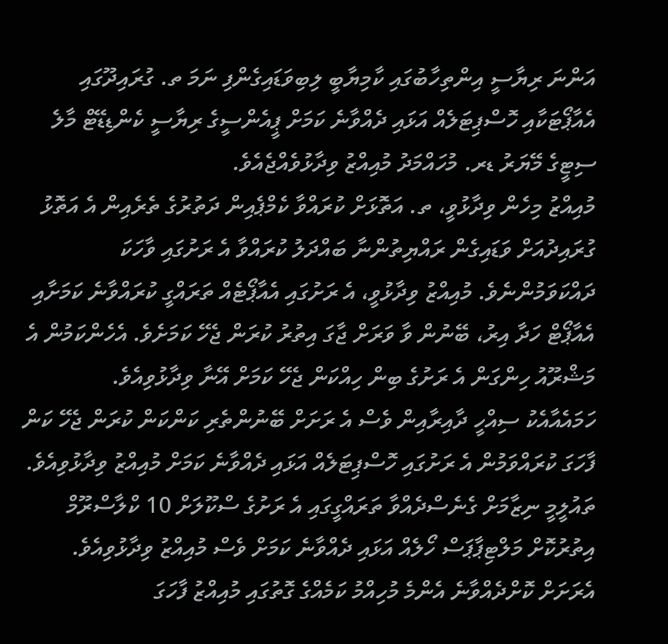އަންނަ ރިޔާސީ އިންތިހާބުގައި ކާމިޔާބީ ލިބިވަޑައިގެންފި ނަމަ ތ. ގުރައިދޫގައި އެއާޕޯޓަކާއި ހޮސްޕިޓަލެއް އަޅައި ދެއްވާނެ ކަމަށް ޕީއެންސީގެ ރިޔާސީ ކެންޑިޑޭޓް މާލެ ސިޓީގެ މޭޔަރު ޑރ. މުހައްމަދު މުއިއްޒު ވިދާޅުވެއްޖެއެވެ.
މުއިއްޒު މިހެން ވިދާޅުވީ، ތ. އަތޮޅަށް ކުރައްވާ ކެމްޕެއިން ދަތުރުގެ ތެރެއިން އެ އަތޮޅު ގުރައިދުއަށް ވަޑައިގެން ރައްޔިތުންނާ ބައްދަލު ކުރައްވާ އެ ރަށުގައި ވާހަކަ ދައްކަވަމުންނެވެ. މުއިއްޒު ވިދާޅުވީ، އެ ރަށުގައި އެއާޕޯޓެއް ތަރައްގީ ކުރައްވާނެ ކަމަށާއި އެއާޕޯޓް ހަދާ އިރު، ބޭނުން ވާ ވަރަށް ޖާގަ އިތުރު ކުރަން ޖެހޭ ކަމަށެވެ. އެހެންކަމުން އެ މަޝްރޫއު ހިންގަން އެ ރަށުގެ ބިން ހިއްކަން ޖެހޭ ކަމަށް އޭނާ ވިދާޅުވިއެވެ.
ހަމައެއާއެކު ސިއްހީ ދާއިރާއިން ވެސް އެ ރަށަށް ބޭނުންތެރި ކަންކަން ކުރަން ޖެހޭ ކަން ފާހަގަ ކުރައްވަމުން އެ ރަށުގައި ހޮސްޕިޓަލެއް އަޅައި ދެއްވާނެ ކަމަށް މުއިއްޒު ވިދާޅުވިއެވެ. ތައުލީމީ ނިޒާމަށް ގެނެސްދެއްވާ ތަރައްގީގައި އެ ރަށުގެ ސްކޫލަށް 10 ކްލާސްރޫމް އިތުރުކޮށް މަލްޓިޕާޕަސް ހޯލެއް އަޅައި ދެއްވާނެ ކަމަށް ވެސް މުއިއްޒު ވިދާޅުވިއެވެ.
އެރަށަށް ކޮށްދެއްވާނެ އެންމެ މުހިއްމު ކަމެއްގެ ގޮތުގައި މުއިއްޒު ފާހަގަ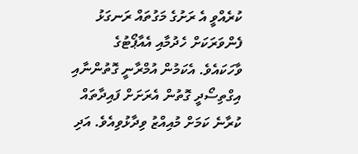ކުރެއްވީ އެ ރަށުގެ މަގުތައް ރަނގަޅު ފެންވަރަކަށް ހެދުމާއި އެއާޕޯޓުގެ ވާހަކައެވެ. އެކަމުން އުމްރާނީ ގޮތުންނާއި އިގްތިސޯދީ ގޮތުން އެރަށަށް ފައިދާތައް ކުރާނެ ކަމަށް މުއިއްޒު ވިދާޅުވިއެވެ. އަދި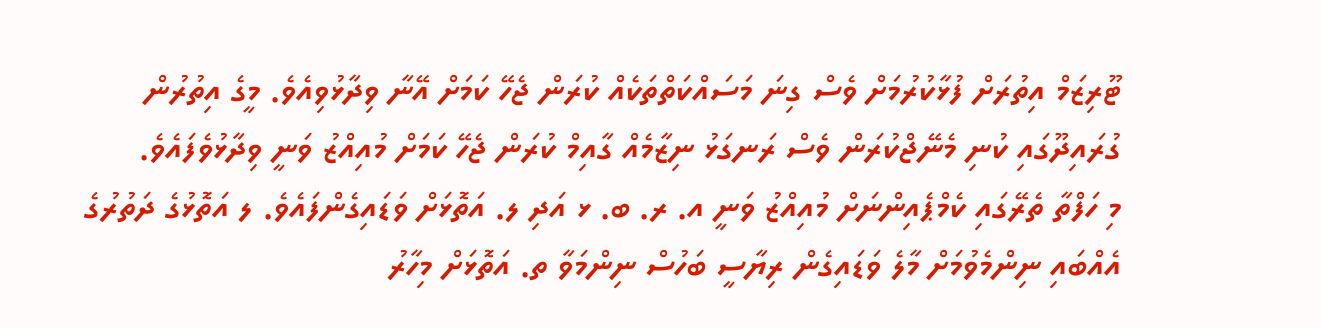ޓޫރިޒަމް އިތުރަށް ފުޅާކުރުމަށް ވެސް ގިނަ މަސައްކަތްތަކެއް ކުރަން ޖެހޭ ކަމަށް އޭނާ ވިދާޅުވިއެވެ. މީގެ އިތުރުން ގުރައިދޫގައި ކުނި މެނޭޖްކުރަން ވެސް ރަނގަޅު ނިޒާމެއް ގާއިމް ކުރަން ޖެހޭ ކަމަށް މުއިއްޒު ވަނީ ވިދާޅުވެފައެވެ.
މި ހަފްތާ ތެރޭގައި ކެމްޕެއިންނަށް މުއިއްޒު ވަނީ އ. ރ. ބ. ޅ އަދި ލ. އަތޮޅަށް ވަޑައިގެންފައެވެ. ލ އަތޮޅުގެ ދަތުރުގެ އެއްބައި ނިންމެވުމަށް މާލެ ވަޑައިގެން ރިޔާސީ ބަހުސް ނިންމަވާ ތ. އަތޮޅަށް މިހާރު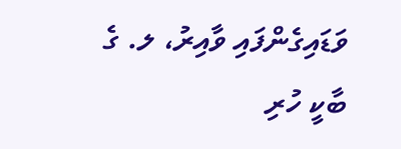ވަޑައިގެންފައި ވާއިރު، ލ. ގެ ބާކީ ހުރި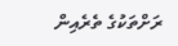ރަށްތަކުގެ ތެރެއިން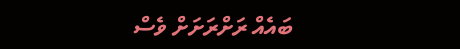ބައެއް ރަށްރަށަށް ވެސް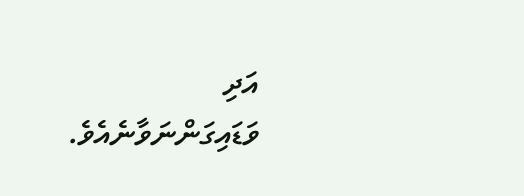އަދި ވަޑައިގަންނަވާނެއެވެ.